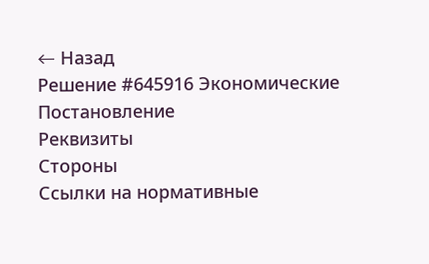← Назад
Решение #645916 Экономические
Постановление
Реквизиты
Стороны
Ссылки на нормативные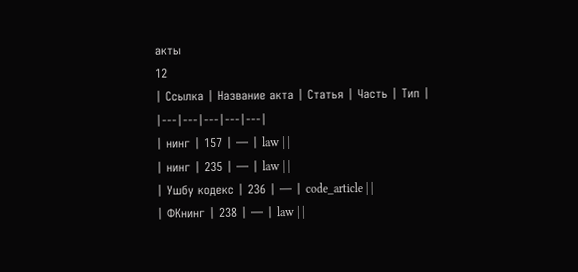акты
12
| Ссылка | Название акта | Статья | Часть | Тип |
|---|---|---|---|---|
| нинг | 157 | — | law | |
| нинг | 235 | — | law | |
| Ушбу кодекс | 236 | — | code_article | |
| ФКнинг | 238 | — | law | |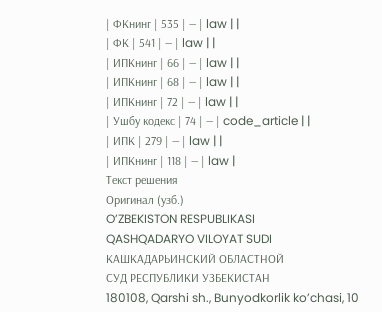| ФКнинг | 535 | — | law | |
| ФК | 541 | — | law | |
| ИПКнинг | 66 | — | law | |
| ИПКнинг | 68 | — | law | |
| ИПКнинг | 72 | — | law | |
| Ушбу кодекс | 74 | — | code_article | |
| ИПК | 279 | — | law | |
| ИПКнинг | 118 | — | law |
Текст решения
Оригинал (узб.)
O’ZBEKISTON RESPUBLIKASI
QASHQADARYO VILOYAT SUDI
КАШКАДАРЬИНСКИЙ ОБЛАСТНОЙ
СУД РЕСПУБЛИКИ УЗБЕКИСТАН
180108, Qarshi sh., Bunyodkorlik ko’chasi, 10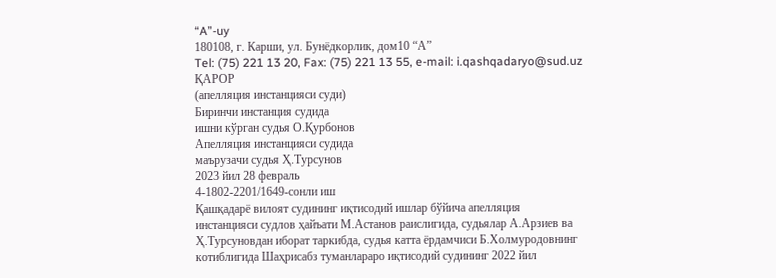“A”-uy
180108, г. Карши, ул. Бунёдкорлик, дом10 “А”
Tel: (75) 221 13 20, Fax: (75) 221 13 55, e-mail: i.qashqadaryo@sud.uz
ҚАРОР
(апелляция инстанцияси суди)
Биринчи инстанция судида
ишни кўрган судья О.Қурбонов
Апелляция инстанцияси судида
маърузачи судья Ҳ.Турсунов
2023 йил 28 февраль
4-1802-2201/1649-сонли иш
Қашқадарё вилоят судининг иқтисодий ишлар бўйича апелляция
инстанцияси судлов ҳайъати М.Астанов раислигида, судьялар А.Арзиев ва
Ҳ.Турсуновдан иборат таркибда, судья катта ёрдамчиси Б.Холмуродовнинг
котиблигида Шаҳрисабз туманлараро иқтисодий судининг 2022 йил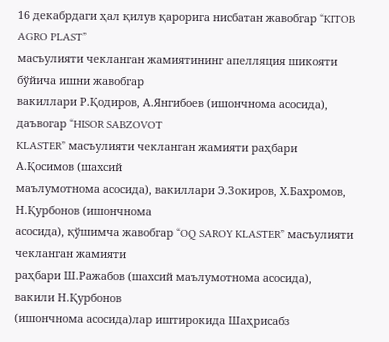16 декабрдаги ҳал қилув қарорига нисбатан жавобгар “KITOB AGRO PLAST”
масъулияти чекланган жамиятининг апелляция шикояти бўйича ишни жавобгар
вакиллари Р.Қодиров, А.Янгибоев (ишончнома асосида), даъвогар “HISOR SABZOVOT
KLASTER” масъулияти чекланган жамияти раҳбари А.Қосимов (шахсий
маълумотнома асосида), вакиллари Э.Зокиров, Х.Бахромов, Н.Қурбонов (ишончнома
асосида), қўшимча жавобгар “OQ SAROY KLASTER” масъулияти чекланган жамияти
раҳбари Ш.Ражабов (шахсий маълумотнома асосида), вакили Н.Қурбонов
(ишончнома асосида)лар иштирокида Шаҳрисабз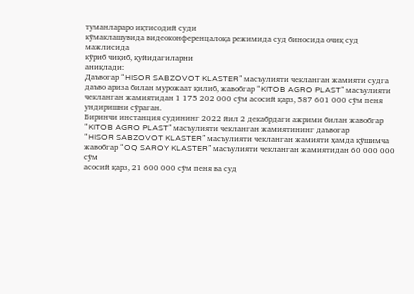туманлараро иқтисодий суди
кўмаклашувида видеоконференцалоқа режимида суд биносида очиқ суд мажлисида
кўриб чиқиб, қуйидагиларни
аниқлади:
Даъвогар “HISOR SABZOVOT KLASTER” масъулияти чекланган жамияти судга
даъво ариза билан мурожаат қилиб, жавобгар “KITOB AGRO PLAST” масъулияти
чекланган жамиятидан 1 175 202 000 сўм асосий қарз, 587 601 000 сўм пеня
ундиришни сўраган.
Биринчи инстанция судининг 2022 йил 2 декабрдаги ажрими билан жавобгар
“KITOB AGRO PLAST” масъулияти чекланган жамиятининг даъвогар
“HISOR SABZOVOT KLASTER” масъулияти чекланган жамияти ҳамда қўшимча
жавобгар “OQ SAROY KLASTER” масъулияти чекланган жамиятидан 60 000 000 сўм
асосий қарз, 21 600 000 сўм пеня ва суд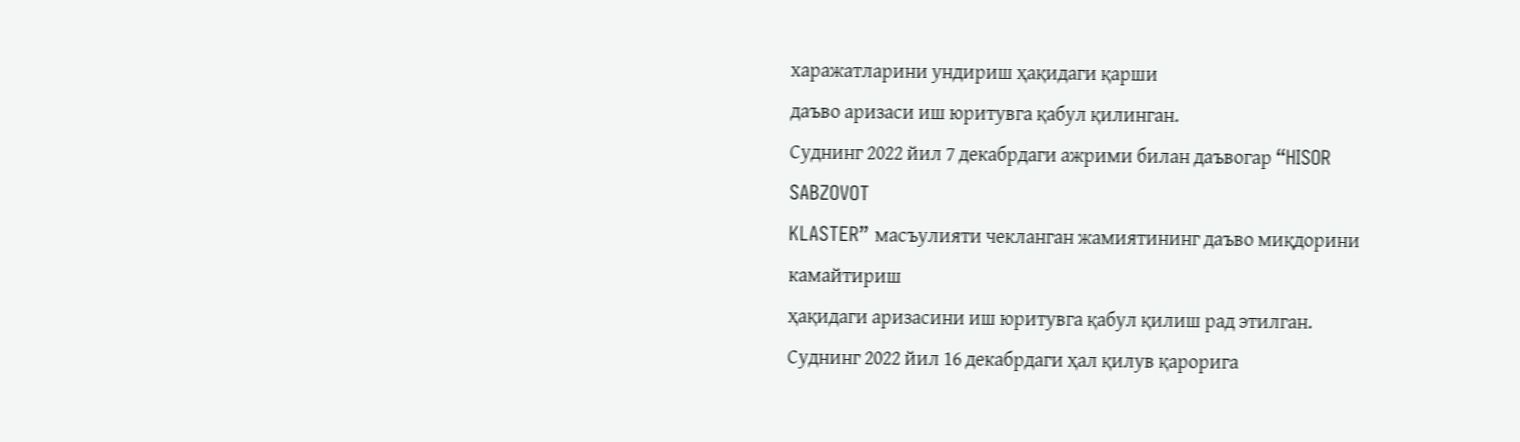харажатларини ундириш ҳақидаги қарши
даъво аризаси иш юритувга қабул қилинган.
Суднинг 2022 йил 7 декабрдаги ажрими билан даъвогар “HISOR SABZOVOT
KLASTER” масъулияти чекланган жамиятининг даъво миқдорини камайтириш
ҳақидаги аризасини иш юритувга қабул қилиш рад этилган.
Суднинг 2022 йил 16 декабрдаги ҳал қилув қарорига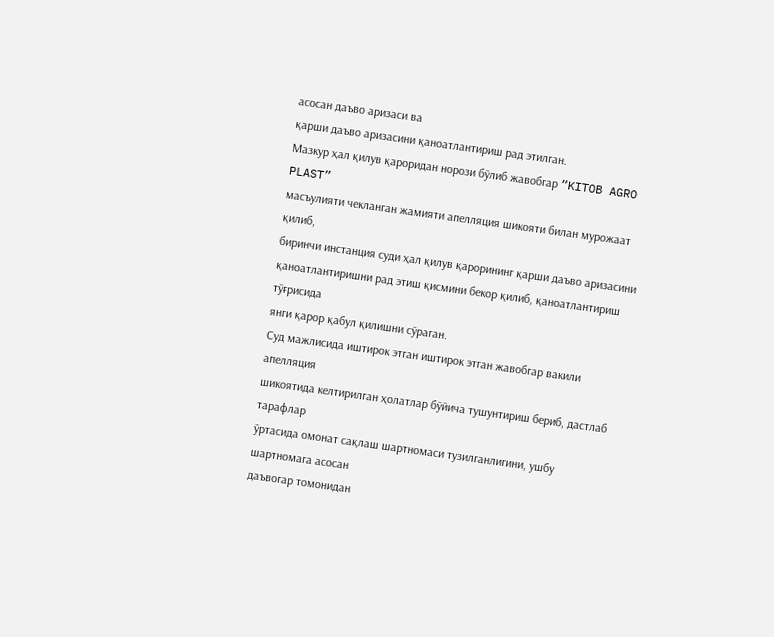асосан даъво аризаси ва
қарши даъво аризасини қаноатлантириш рад этилган.
Мазкур ҳал қилув қароридан норози бўлиб жавобгар “KITOB AGRO PLAST”
масъулияти чекланган жамияти апелляция шикояти билан мурожаат қилиб,
биринчи инстанция суди ҳал қилув қарорининг қарши даъво аризасини
қаноатлантиришни рад этиш қисмини бекор қилиб, қаноатлантириш тўғрисида
янги қарор қабул қилишни сўраган.
Суд мажлисида иштирок этган иштирок этган жавобгар вакили апелляция
шикоятида келтирилган ҳолатлар бўйича тушунтириш бериб, дастлаб тарафлар
ўртасида омонат сақлаш шартномаси тузилганлигини, ушбу шартномага асосан
даъвогар томонидан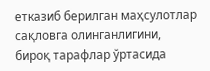етказиб берилган маҳсулотлар сақловга олинганлигини,
бироқ тарафлар ўртасида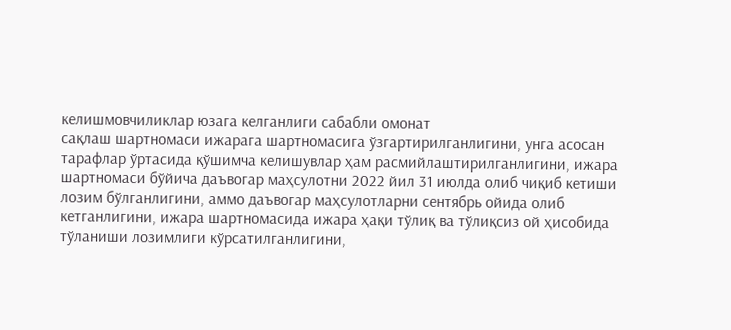келишмовчиликлар юзага келганлиги сабабли омонат
сақлаш шартномаси ижарага шартномасига ўзгартирилганлигини, унга асосан
тарафлар ўртасида қўшимча келишувлар ҳам расмийлаштирилганлигини, ижара
шартномаси бўйича даъвогар маҳсулотни 2022 йил 31 июлда олиб чиқиб кетиши
лозим бўлганлигини, аммо даъвогар маҳсулотларни сентябрь ойида олиб
кетганлигини, ижара шартномасида ижара ҳақи тўлиқ ва тўлиқсиз ой ҳисобида
тўланиши лозимлиги кўрсатилганлигини,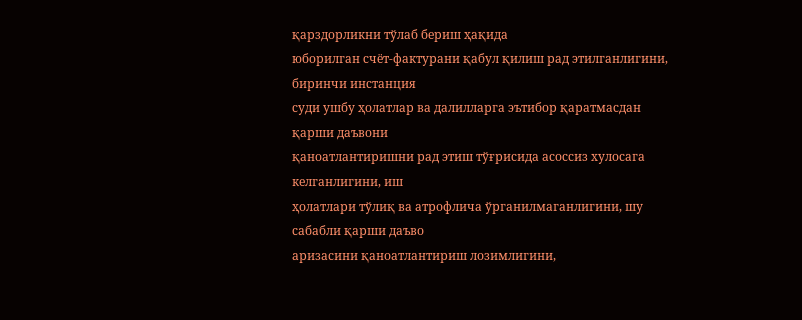қарздорликни тўлаб бериш ҳақида
юборилган счёт-фактурани қабул қилиш рад этилганлигини, биринчи инстанция
суди ушбу ҳолатлар ва далилларга эътибор қаратмасдан қарши даъвони
қаноатлантиришни рад этиш тўғрисида асоссиз хулосага келганлигини, иш
ҳолатлари тўлиқ ва атрофлича ўрганилмаганлигини, шу сабабли қарши даъво
аризасини қаноатлантириш лозимлигини,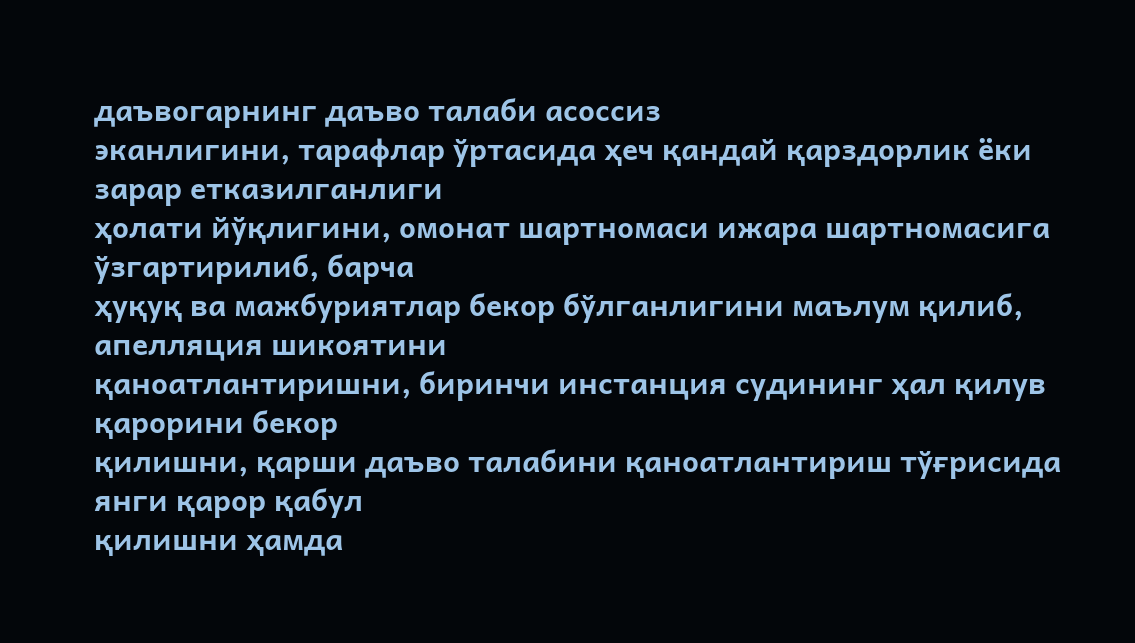даъвогарнинг даъво талаби асоссиз
эканлигини, тарафлар ўртасида ҳеч қандай қарздорлик ёки зарар етказилганлиги
ҳолати йўқлигини, омонат шартномаси ижара шартномасига ўзгартирилиб, барча
ҳуқуқ ва мажбуриятлар бекор бўлганлигини маълум қилиб, апелляция шикоятини
қаноатлантиришни, биринчи инстанция судининг ҳал қилув қарорини бекор
қилишни, қарши даъво талабини қаноатлантириш тўғрисида янги қарор қабул
қилишни ҳамда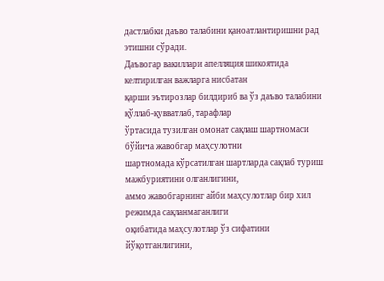дастлабки даъво талабини қаноатлантиришни рад этишни сўради.
Даъвогар вакиллари апелляция шикоятида келтирилган важларга нисбатан
қарши эътирозлар билдириб ва ўз даъво талабини қўллаб-қувватлаб, тарафлар
ўртасида тузилган омонат сақлаш шартномаси бўйича жавобгар маҳсулотни
шартномада кўрсатилган шартларда сақлаб туриш мажбуриятини олганлигини,
аммо жавобгарнинг айби маҳсулотлар бир хил режимда сақланмаганлиги
оқибатида маҳсулотлар ўз сифатини йўқотганлигини,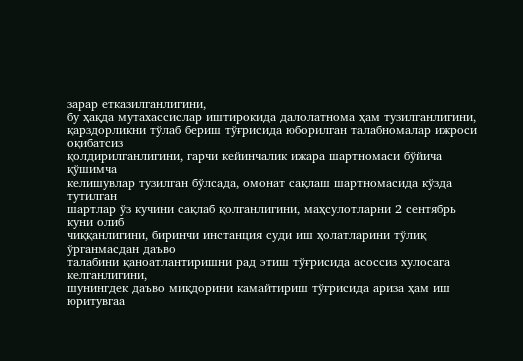зарар етказилганлигини,
бу ҳақда мутахассислар иштирокида далолатнома ҳам тузилганлигини,
қарздорликни тўлаб бериш тўғрисида юборилган талабномалар ижроси оқибатсиз
қолдирилганлигини, гарчи кейинчалик ижара шартномаси бўйича қўшимча
келишувлар тузилган бўлсада, омонат сақлаш шартномасида кўзда тутилган
шартлар ўз кучини сақлаб қолганлигини, маҳсулотларни 2 сентябрь куни олиб
чиққанлигини, биринчи инстанция суди иш ҳолатларини тўлиқ ўрганмасдан даъво
талабини қаноатлантиришни рад этиш тўғрисида асоссиз хулосага келганлигини,
шунингдек даъво миқдорини камайтириш тўғрисида ариза ҳам иш юритувгаа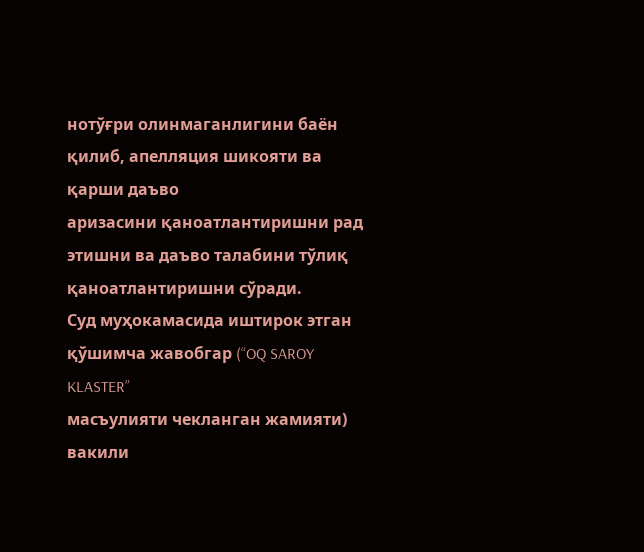нотўғри олинмаганлигини баён қилиб, апелляция шикояти ва қарши даъво
аризасини қаноатлантиришни рад этишни ва даъво талабини тўлиқ
қаноатлантиришни сўради.
Суд муҳокамасида иштирок этган қўшимча жавобгар (“OQ SAROY KLASTER”
масъулияти чекланган жамияти) вакили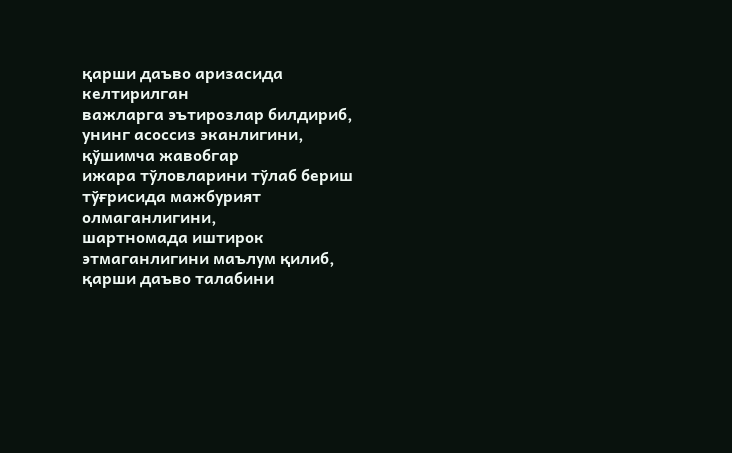қарши даъво аризасида келтирилган
важларга эътирозлар билдириб, унинг асоссиз эканлигини, қўшимча жавобгар
ижара тўловларини тўлаб бериш тўғрисида мажбурият олмаганлигини,
шартномада иштирок этмаганлигини маълум қилиб, қарши даъво талабини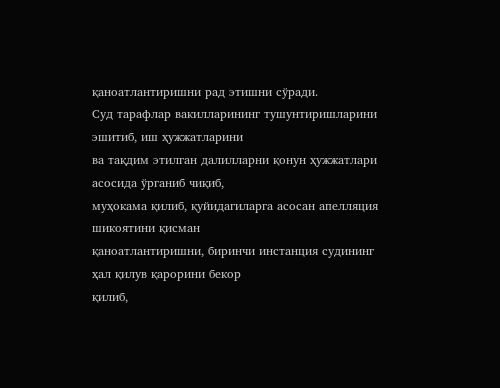қаноатлантиришни рад этишни сўради.
Суд тарафлар вакилларининг тушунтиришларини эшитиб, иш ҳужжатларини
ва тақдим этилган далилларни қонун ҳужжатлари асосида ўрганиб чиқиб,
муҳокама қилиб, қуйидагиларга асосан апелляция шикоятини қисман
қаноатлантиришни, биринчи инстанция судининг ҳал қилув қарорини бекор
қилиб,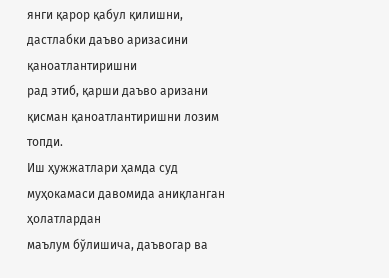янги қарор қабул қилишни, дастлабки даъво аризасини қаноатлантиришни
рад этиб, қарши даъво аризани қисман қаноатлантиришни лозим топди.
Иш ҳужжатлари ҳамда суд муҳокамаси давомида аниқланган ҳолатлардан
маълум бўлишича, даъвогар ва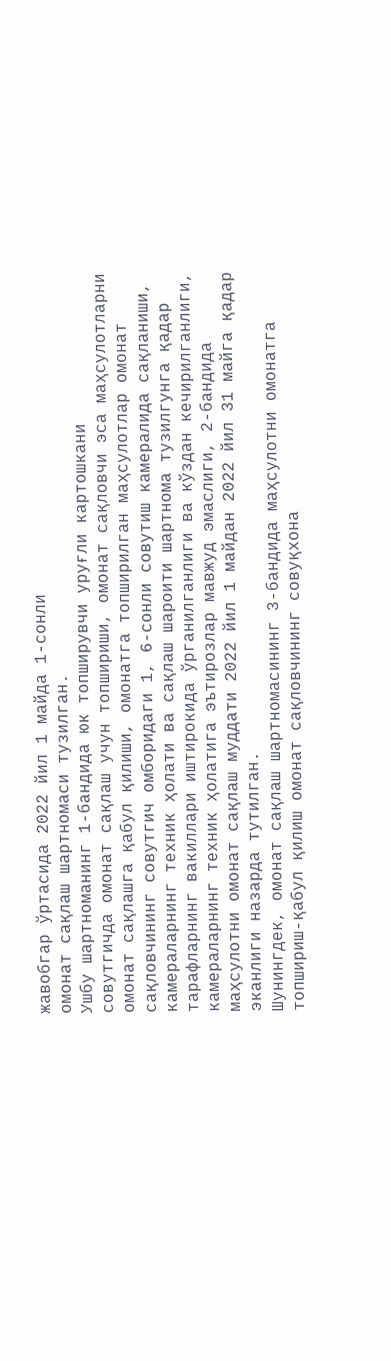жавобгар ўртасида 2022 йил 1 майда 1-сонли
омонат сақлаш шартномаси тузилган.
Ушбу шартноманинг 1-бандида юк топширувчи уруғли картошкани
совутгичда омонат сақлаш учун топшириши, омонат сақловчи эса маҳсулотларни
омонат сақлашга қабул қилиши, омонатга топширилган маҳсулотлар омонат
сақловчининг совутгич омборидаги 1, 6-сонли совутиш камералида сақланиши,
камераларнинг техник ҳолати ва сақлаш шароити шартнома тузилгунга қадар
тарафларнинг вакиллари иштирокида ўрганилганлиги ва кўздан кечирилганлиги,
камераларнинг техник ҳолатига эътирозлар мавжуд эмаслиги, 2-бандида
маҳсулотни омонат сақлаш муддати 2022 йил 1 майдан 2022 йил 31 майга қадар
эканлиги назарда тутилган.
Шунингдек, омонат сақлаш шартномасининг 3-бандида маҳсулотни омонатга
топшириш-қабул қилиш омонат сақловчининг совуқхона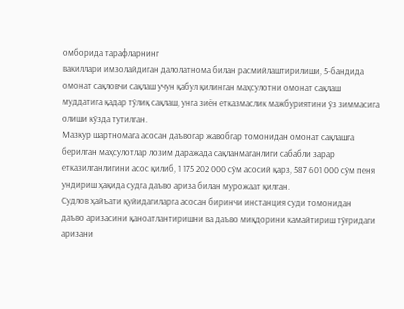омборида тарафларнинг
вакиллари имзолайдиган далолатнома билан расмийлаштирилиши, 5-бандида
омонат сақловчи сақлаш учун қабул қилинган маҳсулотни омонат сақлаш
муддатига қадар тўлиқ сақлаш, унга зиён етказмаслик мажбуриятини ўз зиммасига
олиши кўзда тутилган.
Мазкур шартномага асосан даъвогар жавобгар томонидан омонат сақлашга
берилган маҳсулотлар лозим даражада сақланмаганлиги сабабли зарар
етказилганлигини асос қилиб, 1 175 202 000 сўм асосий қарз, 587 601 000 сўм пеня
ундириш ҳақида судга даъво ариза билан мурожаат қилган.
Судлов ҳайъати қуйидагиларга асосан биринчи инстанция суди томонидан
даъво аризасини қаноатлантиришни ва даъво миқдорини камайтириш тўғридаги
аризани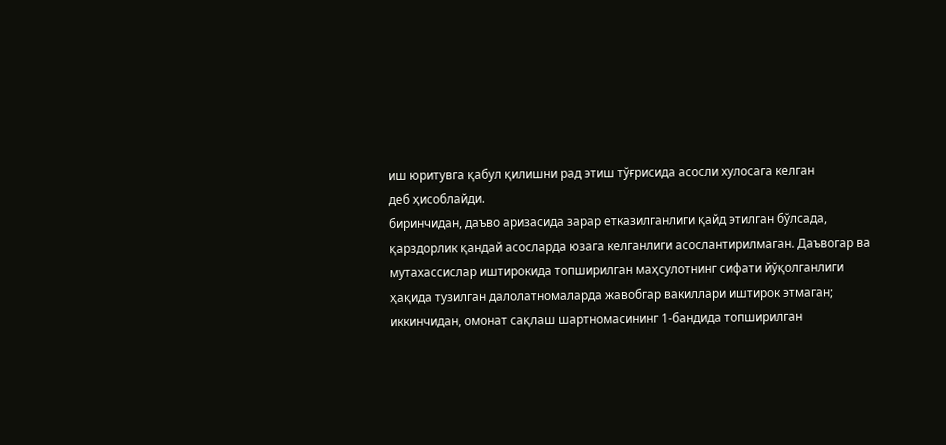иш юритувга қабул қилишни рад этиш тўғрисида асосли хулосага келган
деб ҳисоблайди.
биринчидан, даъво аризасида зарар етказилганлиги қайд этилган бўлсада,
қарздорлик қандай асосларда юзага келганлиги асослантирилмаган. Даъвогар ва
мутахассислар иштирокида топширилган маҳсулотнинг сифати йўқолганлиги
ҳақида тузилган далолатномаларда жавобгар вакиллари иштирок этмаган;
иккинчидан, омонат сақлаш шартномасининг 1-бандида топширилган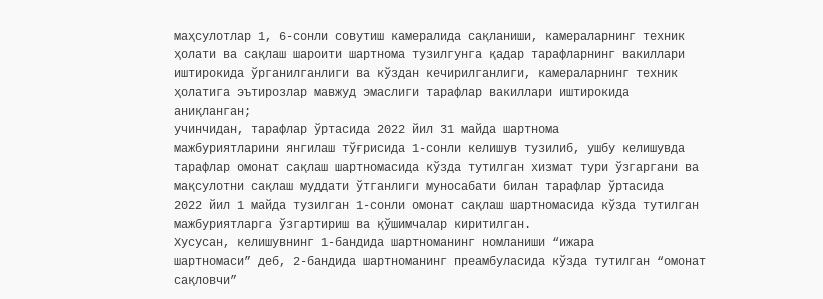маҳсулотлар 1, 6-сонли совутиш камералида сақланиши, камераларнинг техник
ҳолати ва сақлаш шароити шартнома тузилгунга қадар тарафларнинг вакиллари
иштирокида ўрганилганлиги ва кўздан кечирилганлиги, камераларнинг техник
ҳолатига эътирозлар мавжуд эмаслиги тарафлар вакиллари иштирокида
аниқланган;
учинчидан, тарафлар ўртасида 2022 йил 31 майда шартнома
мажбуриятларини янгилаш тўғрисида 1-сонли келишув тузилиб, ушбу келишувда
тарафлар омонат сақлаш шартномасида кўзда тутилган хизмат тури ўзгаргани ва
мақсулотни сақлаш муддати ўтганлиги муносабати билан тарафлар ўртасида
2022 йил 1 майда тузилган 1-сонли омонат сақлаш шартномасида кўзда тутилган
мажбуриятларга ўзгартириш ва қўшимчалар киритилган.
Хусусан, келишувнинг 1-бандида шартноманинг номланиши “ижара
шартномаси” деб, 2-бандида шартноманинг преамбуласида кўзда тутилган “омонат
сақловчи”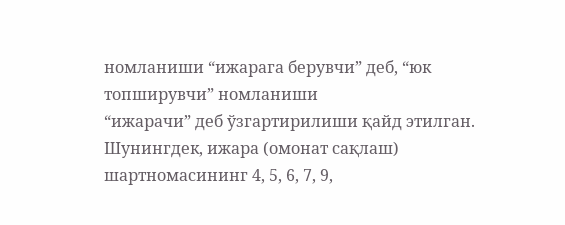номланиши “ижарага берувчи” деб, “юк топширувчи” номланиши
“ижарачи” деб ўзгартирилиши қайд этилган.
Шунингдек, ижара (омонат сақлаш) шартномасининг 4, 5, 6, 7, 9,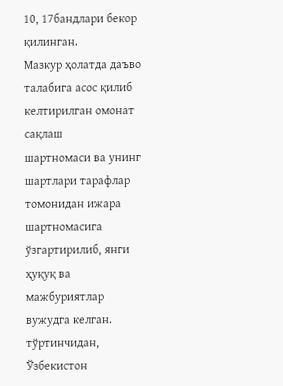10, 17бандлари бекор қилинган.
Мазкур ҳолатда даъво талабига асос қилиб келтирилган омонат сақлаш
шартномаси ва унинг шартлари тарафлар томонидан ижара шартномасига
ўзгартирилиб, янги ҳуқуқ ва мажбуриятлар вужудга келган.
тўртинчидан, Ўзбекистон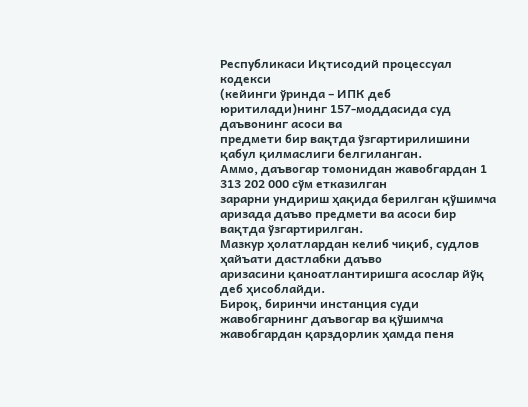Республикаси Иқтисодий процессуал кодекси
(кейинги ўринда – ИПК деб юритилади)нинг 157-моддасида суд даъвонинг асоси ва
предмети бир вақтда ўзгартирилишини қабул қилмаслиги белгиланган.
Аммо, даъвогар томонидан жавобгардан 1 313 202 000 сўм етказилган
зарарни ундириш ҳақида берилган қўшимча аризада даъво предмети ва асоси бир
вақтда ўзгартирилган.
Мазкур ҳолатлардан келиб чиқиб, судлов ҳайъати дастлабки даъво
аризасини қаноатлантиришга асослар йўқ деб ҳисоблайди.
Бироқ, биринчи инстанция суди жавобгарнинг даъвогар ва қўшимча
жавобгардан қарздорлик ҳамда пеня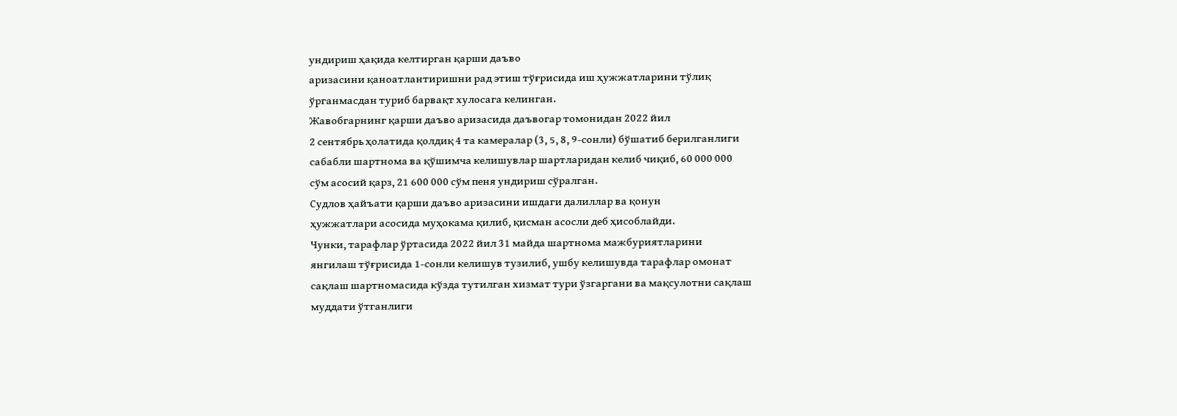ундириш ҳақида келтирган қарши даъво
аризасини қаноатлантиришни рад этиш тўғрисида иш ҳужжатларини тўлиқ
ўрганмасдан туриб барвақт хулосага келинган.
Жавобгарнинг қарши даъво аризасида даъвогар томонидан 2022 йил
2 сентябрь ҳолатида қолдиқ 4 та камералар (3, 5, 8, 9-сонли) бўшатиб берилганлиги
сабабли шартнома ва қўшимча келишувлар шартларидан келиб чиқиб, 60 000 000
сўм асосий қарз, 21 600 000 сўм пеня ундириш сўралган.
Судлов ҳайъати қарши даъво аризасини ишдаги далиллар ва қонун
ҳужжатлари асосида муҳокама қилиб, қисман асосли деб ҳисоблайди.
Чунки, тарафлар ўртасида 2022 йил 31 майда шартнома мажбуриятларини
янгилаш тўғрисида 1-сонли келишув тузилиб, ушбу келишувда тарафлар омонат
сақлаш шартномасида кўзда тутилган хизмат тури ўзгаргани ва мақсулотни сақлаш
муддати ўтганлиги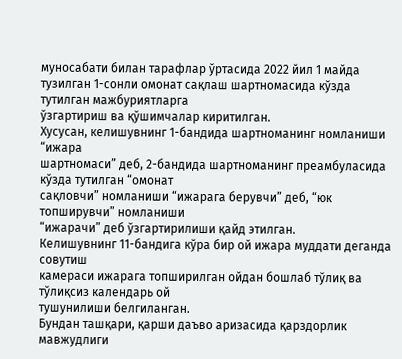муносабати билан тарафлар ўртасида 2022 йил 1 майда
тузилган 1-сонли омонат сақлаш шартномасида кўзда тутилган мажбуриятларга
ўзгартириш ва қўшимчалар киритилган.
Хусусан, келишувнинг 1-бандида шартноманинг номланиши “ижара
шартномаси” деб, 2-бандида шартноманинг преамбуласида кўзда тутилган “омонат
сақловчи” номланиши “ижарага берувчи” деб, “юк топширувчи” номланиши
“ижарачи” деб ўзгартирилиши қайд этилган.
Келишувнинг 11-бандига кўра бир ой ижара муддати деганда совутиш
камераси ижарага топширилган ойдан бошлаб тўлиқ ва тўлиқсиз календарь ой
тушунилиши белгиланган.
Бундан ташқари, қарши даъво аризасида қарздорлик мавжудлиги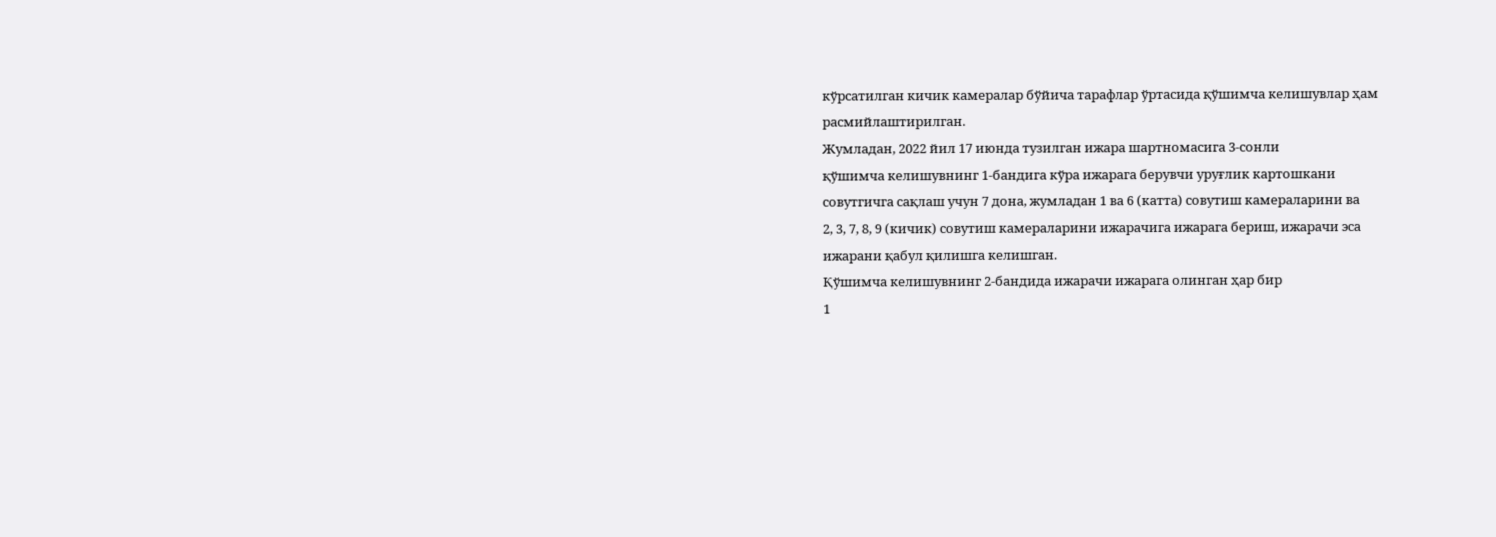кўрсатилган кичик камералар бўйича тарафлар ўртасида қўшимча келишувлар ҳам
расмийлаштирилган.
Жумладан, 2022 йил 17 июнда тузилган ижара шартномасига 3-сонли
қўшимча келишувнинг 1-бандига кўра ижарага берувчи уруғлик картошкани
совутгичга сақлаш учун 7 дона, жумладан 1 ва 6 (катта) совутиш камераларини ва
2, 3, 7, 8, 9 (кичик) совутиш камераларини ижарачига ижарага бериш, ижарачи эса
ижарани қабул қилишга келишган.
Қўшимча келишувнинг 2-бандида ижарачи ижарага олинган ҳар бир
1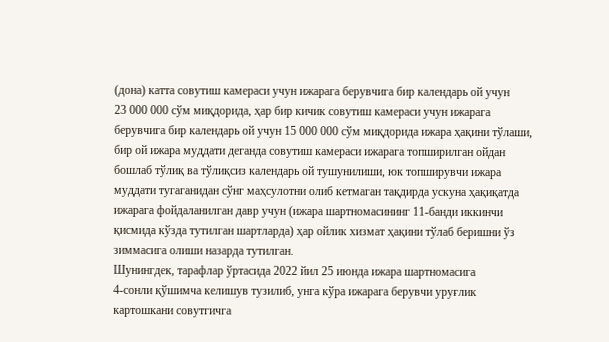(дона) катта совутиш камераси учун ижарага берувчига бир календарь ой учун
23 000 000 сўм миқдорида, ҳар бир кичик совутиш камераси учун ижарага
берувчига бир календарь ой учун 15 000 000 сўм миқдорида ижара ҳақини тўлаши,
бир ой ижара муддати деганда совутиш камераси ижарага топширилган ойдан
бошлаб тўлиқ ва тўлиқсиз календарь ой тушунилиши, юк топширувчи ижара
муддати тугаганидан сўнг маҳсулотни олиб кетмаган тақдирда ускуна ҳақиқатда
ижарага фойдаланилган давр учун (ижара шартномасининг 11-банди иккинчи
қисмида кўзда тутилган шартларда) ҳар ойлик хизмат ҳақини тўлаб беришни ўз
зиммасига олиши назарда тутилган.
Шунингдек, тарафлар ўртасида 2022 йил 25 июнда ижара шартномасига
4-сонли қўшимча келишув тузилиб, унга кўра ижарага берувчи уруғлик
картошкани совутгичга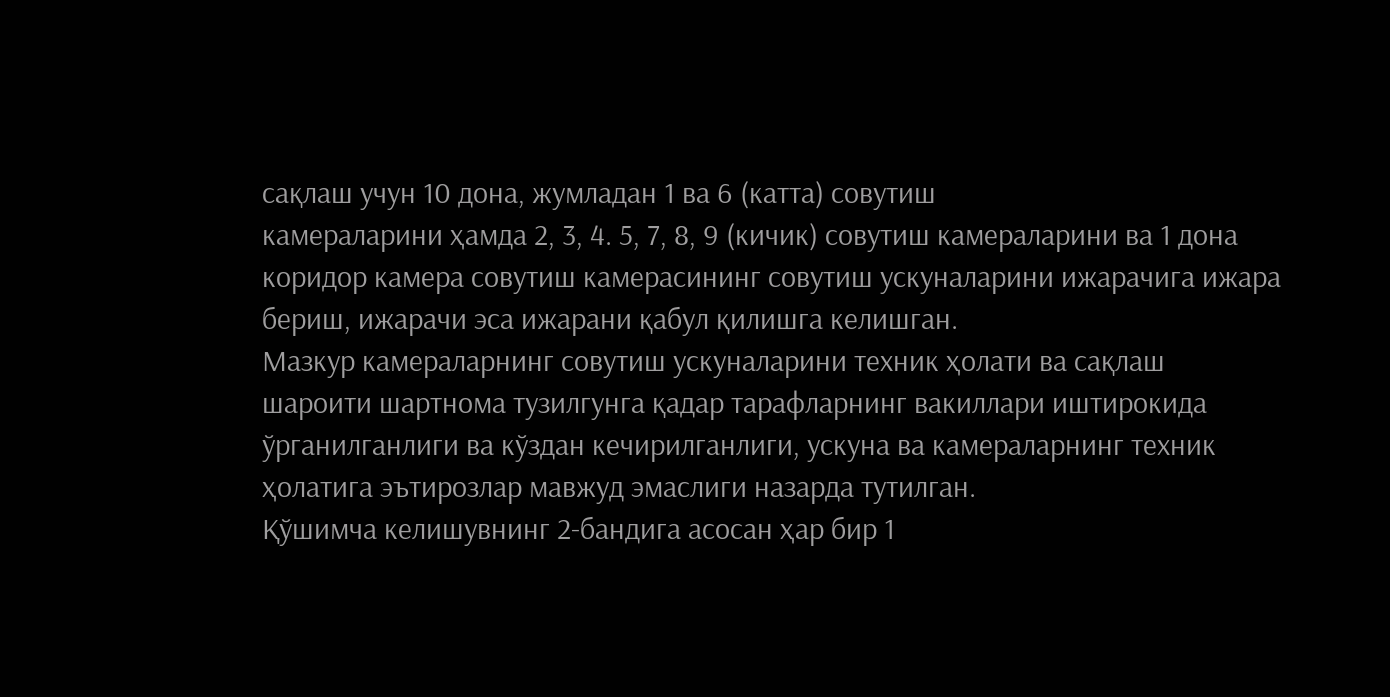сақлаш учун 10 дона, жумладан 1 ва 6 (катта) совутиш
камераларини ҳамда 2, 3, 4. 5, 7, 8, 9 (кичик) совутиш камераларини ва 1 дона
коридор камера совутиш камерасининг совутиш ускуналарини ижарачига ижара
бериш, ижарачи эса ижарани қабул қилишга келишган.
Мазкур камераларнинг совутиш ускуналарини техник ҳолати ва сақлаш
шароити шартнома тузилгунга қадар тарафларнинг вакиллари иштирокида
ўрганилганлиги ва кўздан кечирилганлиги, ускуна ва камераларнинг техник
ҳолатига эътирозлар мавжуд эмаслиги назарда тутилган.
Қўшимча келишувнинг 2-бандига асосан ҳар бир 1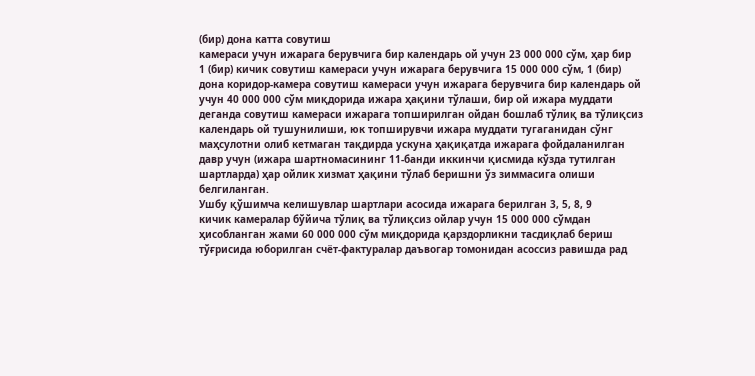(бир) дона катта совутиш
камераси учун ижарага берувчига бир календарь ой учун 23 000 000 сўм, ҳар бир
1 (бир) кичик совутиш камераси учун ижарага берувчига 15 000 000 сўм, 1 (бир)
дона коридор-камера совутиш камераси учун ижарага берувчига бир календарь ой
учун 40 000 000 сўм миқдорида ижара ҳақини тўлаши, бир ой ижара муддати
деганда совутиш камераси ижарага топширилган ойдан бошлаб тўлиқ ва тўлиқсиз
календарь ой тушунилиши, юк топширувчи ижара муддати тугаганидан сўнг
маҳсулотни олиб кетмаган тақдирда ускуна ҳақиқатда ижарага фойдаланилган
давр учун (ижара шартномасининг 11-банди иккинчи қисмида кўзда тутилган
шартларда) ҳар ойлик хизмат ҳақини тўлаб беришни ўз зиммасига олиши
белгиланган.
Ушбу қўшимча келишувлар шартлари асосида ижарага берилган 3, 5, 8, 9
кичик камералар бўйича тўлиқ ва тўлиқсиз ойлар учун 15 000 000 сўмдан
ҳисобланган жами 60 000 000 сўм миқдорида қарздорликни тасдиқлаб бериш
тўғрисида юборилган счёт-фактуралар даъвогар томонидан асоссиз равишда рад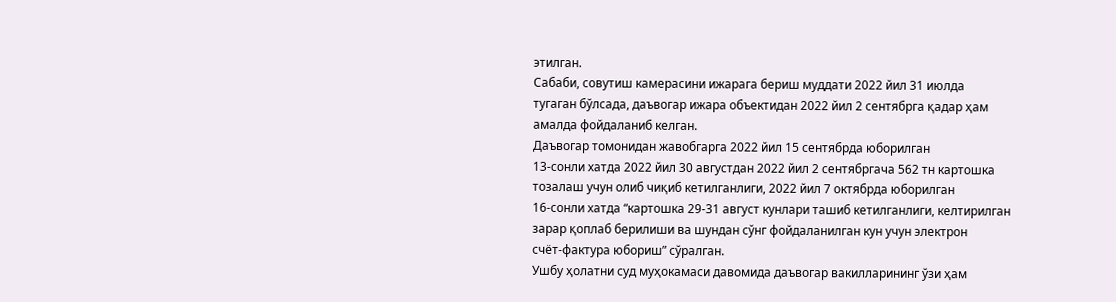этилган.
Сабаби, совутиш камерасини ижарага бериш муддати 2022 йил 31 июлда
тугаган бўлсада, даъвогар ижара объектидан 2022 йил 2 сентябрга қадар ҳам
амалда фойдаланиб келган.
Даъвогар томонидан жавобгарга 2022 йил 15 сентябрда юборилган
13-сонли хатда 2022 йил 30 августдан 2022 йил 2 сентябргача 562 тн картошка
тозалаш учун олиб чиқиб кетилганлиги, 2022 йил 7 октябрда юборилган
16-сонли хатда “картошка 29-31 август кунлари ташиб кетилганлиги, келтирилган
зарар қоплаб берилиши ва шундан сўнг фойдаланилган кун учун электрон
счёт-фактура юбориш” сўралган.
Ушбу ҳолатни суд муҳокамаси давомида даъвогар вакилларининг ўзи ҳам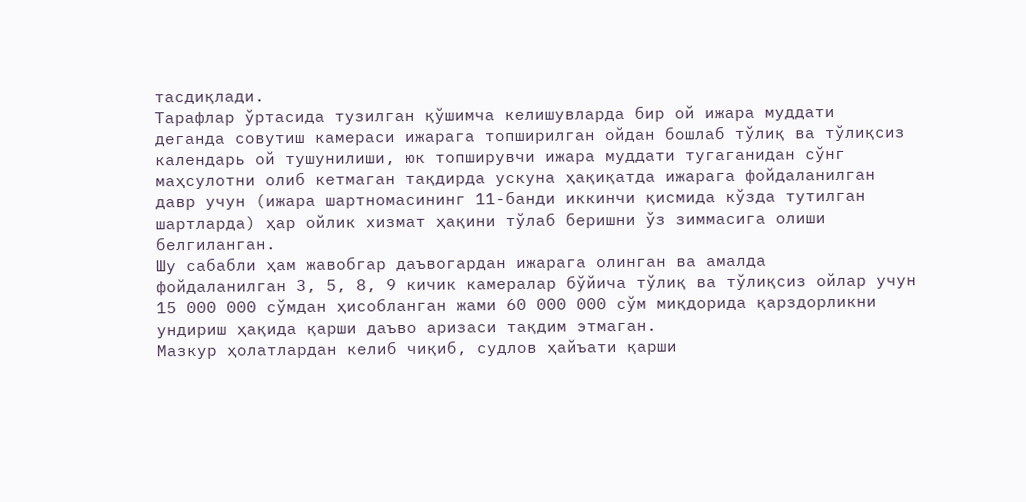тасдиқлади.
Тарафлар ўртасида тузилган қўшимча келишувларда бир ой ижара муддати
деганда совутиш камераси ижарага топширилган ойдан бошлаб тўлиқ ва тўлиқсиз
календарь ой тушунилиши, юк топширувчи ижара муддати тугаганидан сўнг
маҳсулотни олиб кетмаган тақдирда ускуна ҳақиқатда ижарага фойдаланилган
давр учун (ижара шартномасининг 11-банди иккинчи қисмида кўзда тутилган
шартларда) ҳар ойлик хизмат ҳақини тўлаб беришни ўз зиммасига олиши
белгиланган.
Шу сабабли ҳам жавобгар даъвогардан ижарага олинган ва амалда
фойдаланилган 3, 5, 8, 9 кичик камералар бўйича тўлиқ ва тўлиқсиз ойлар учун
15 000 000 сўмдан ҳисобланган жами 60 000 000 сўм миқдорида қарздорликни
ундириш ҳақида қарши даъво аризаси тақдим этмаган.
Мазкур ҳолатлардан келиб чиқиб, судлов ҳайъати қарши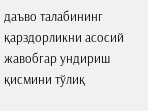даъво талабининг
қарздорликни асосий жавобгар ундириш қисмини тўлиқ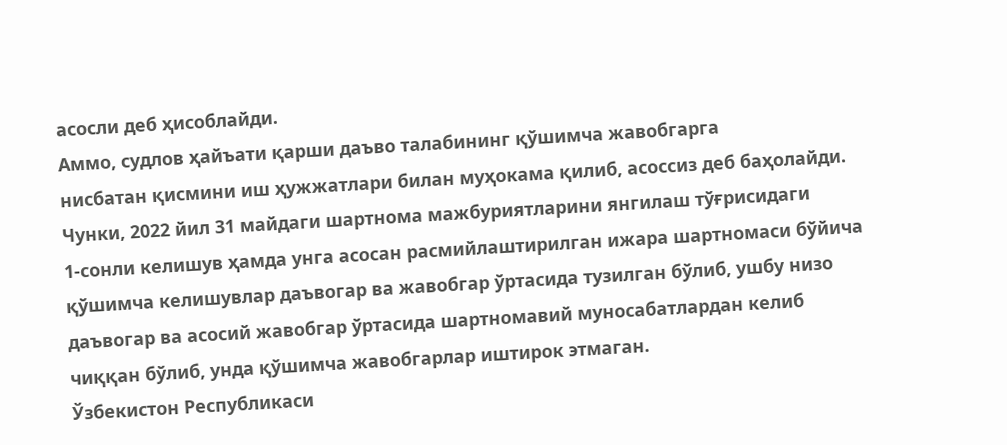асосли деб ҳисоблайди.
Аммо, судлов ҳайъати қарши даъво талабининг қўшимча жавобгарга
нисбатан қисмини иш ҳужжатлари билан муҳокама қилиб, асоссиз деб баҳолайди.
Чунки, 2022 йил 31 майдаги шартнома мажбуриятларини янгилаш тўғрисидаги
1-сонли келишув ҳамда унга асосан расмийлаштирилган ижара шартномаси бўйича
қўшимча келишувлар даъвогар ва жавобгар ўртасида тузилган бўлиб, ушбу низо
даъвогар ва асосий жавобгар ўртасида шартномавий муносабатлардан келиб
чиққан бўлиб, унда қўшимча жавобгарлар иштирок этмаган.
Ўзбекистон Республикаси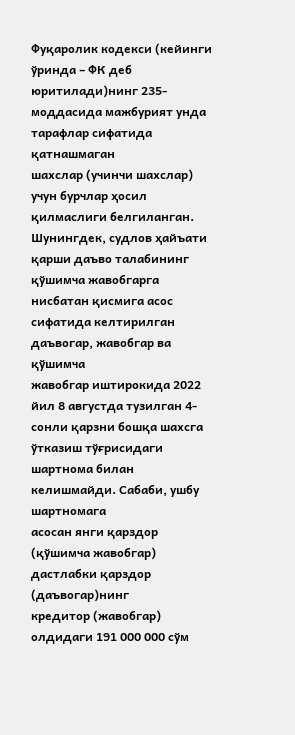Фуқаролик кодекси (кейинги ўринда – ФК деб
юритилади)нинг 235-моддасида мажбурият унда тарафлар сифатида қатнашмаган
шахслар (учинчи шахслар) учун бурчлар ҳосил қилмаслиги белгиланган.
Шунингдек, судлов ҳайъати қарши даъво талабининг қўшимча жавобгарга
нисбатан қисмига асос сифатида келтирилган даъвогар, жавобгар ва қўшимча
жавобгар иштирокида 2022 йил 8 августда тузилган 4-сонли қарзни бошқа шахсга
ўтказиш тўғрисидаги шартнома билан келишмайди. Сабаби, ушбу шартномага
асосан янги қарздор (қўшимча жавобгар) дастлабки қарздор (даъвогар)нинг
кредитор (жавобгар) олдидаги 191 000 000 сўм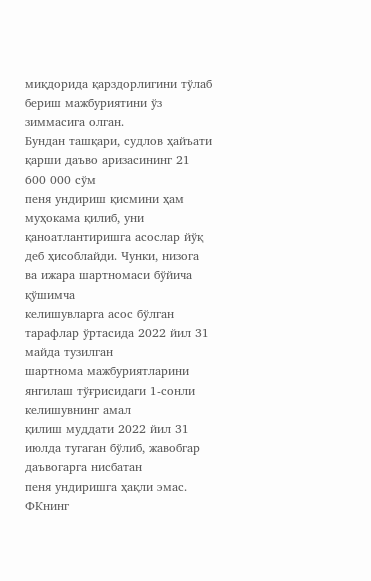миқдорида қарздорлигини тўлаб
бериш мажбуриятини ўз зиммасига олган.
Бундан ташқари, судлов ҳайъати қарши даъво аризасининг 21 600 000 сўм
пеня ундириш қисмини ҳам муҳокама қилиб, уни қаноатлантиришга асослар йўқ
деб ҳисоблайди. Чунки, низога ва ижара шартномаси бўйича қўшимча
келишувларга асос бўлган тарафлар ўртасида 2022 йил 31 майда тузилган
шартнома мажбуриятларини янгилаш тўғрисидаги 1-сонли келишувнинг амал
қилиш муддати 2022 йил 31 июлда тугаган бўлиб, жавобгар даъвогарга нисбатан
пеня ундиришга ҳақли эмас.
ФКнинг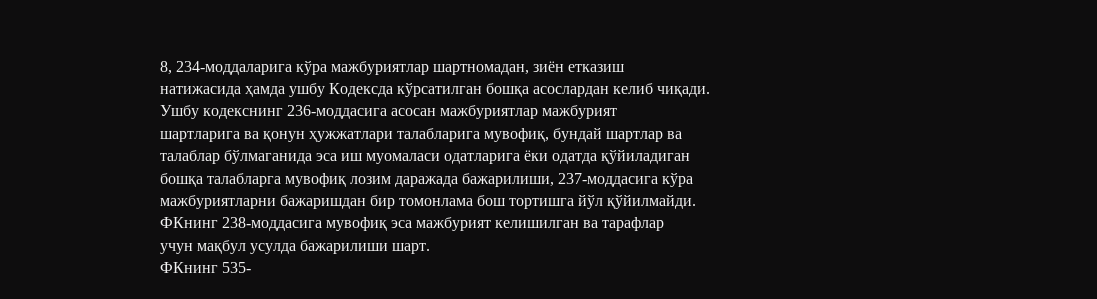8, 234-моддаларига кўра мажбуриятлар шартномадан, зиён етказиш
натижасида ҳамда ушбу Кодексда кўрсатилган бошқа асослардан келиб чиқади.
Ушбу кодекснинг 236-моддасига асосан мажбуриятлар мажбурият
шартларига ва қонун ҳужжатлари талабларига мувофиқ, бундай шартлар ва
талаблар бўлмаганида эса иш муомаласи одатларига ёки одатда қўйиладиган
бошқа талабларга мувофиқ лозим даражада бажарилиши, 237-моддасига кўра
мажбуриятларни бажаришдан бир томонлама бош тортишга йўл қўйилмайди.
ФКнинг 238-моддасига мувофиқ эса мажбурият келишилган ва тарафлар
учун мақбул усулда бажарилиши шарт.
ФКнинг 535-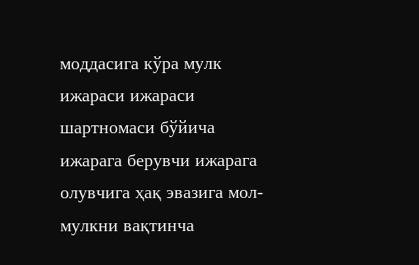моддасига кўра мулк ижараси ижараси шартномаси бўйича
ижарага берувчи ижарага олувчига ҳақ эвазига мол-мулкни вақтинча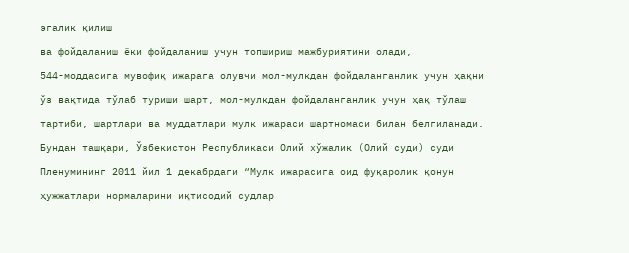эгалик қилиш
ва фойдаланиш ёки фойдаланиш учун топшириш мажбуриятини олади,
544-моддасига мувофиқ ижарага олувчи мол-мулкдан фойдаланганлик учун ҳақни
ўз вақтида тўлаб туриши шарт, мол-мулкдан фойдаланганлик учун ҳақ тўлаш
тартиби, шартлари ва муддатлари мулк ижараси шартномаси билан белгиланади.
Бундан ташқари, Ўзбекистон Республикаси Олий хўжалик (Олий суди) суди
Пленумининг 2011 йил 1 декабрдаги “Мулк ижарасига оид фуқаролик қонун
ҳужжатлари нормаларини иқтисодий судлар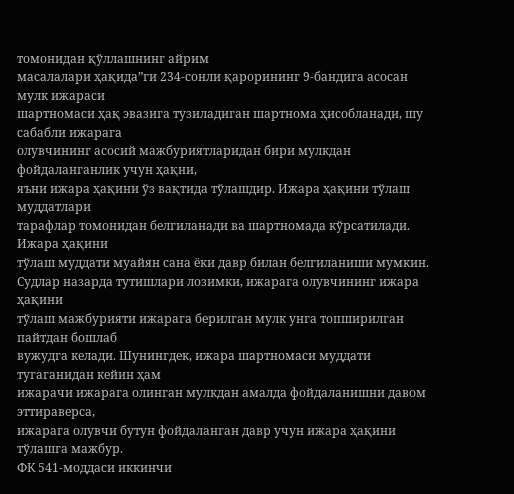томонидан қўллашнинг айрим
масалалари ҳақида”ги 234-сонли қарорининг 9-бандига асосан мулк ижараси
шартномаси ҳақ эвазига тузиладиган шартнома ҳисобланади, шу сабабли ижарага
олувчининг асосий мажбуриятларидан бири мулкдан фойдаланганлик учун ҳақни,
яъни ижара ҳақини ўз вақтида тўлашдир. Ижара ҳақини тўлаш муддатлари
тарафлар томонидан белгиланади ва шартномада кўрсатилади. Ижара ҳақини
тўлаш муддати муайян сана ёки давр билан белгиланиши мумкин.
Судлар назарда тутишлари лозимки, ижарага олувчининг ижара ҳақини
тўлаш мажбурияти ижарага берилган мулк унга топширилган пайтдан бошлаб
вужудга келади. Шунингдек, ижара шартномаси муддати тугаганидан кейин ҳам
ижарачи ижарага олинган мулкдан амалда фойдаланишни давом эттираверса,
ижарага олувчи бутун фойдаланган давр учун ижара ҳақини тўлашга мажбур.
ФК 541-моддаси иккинчи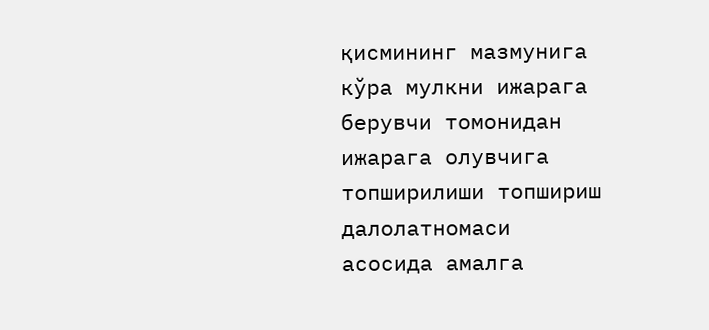қисмининг мазмунига кўра мулкни ижарага
берувчи томонидан ижарага олувчига топширилиши топшириш далолатномаси
асосида амалга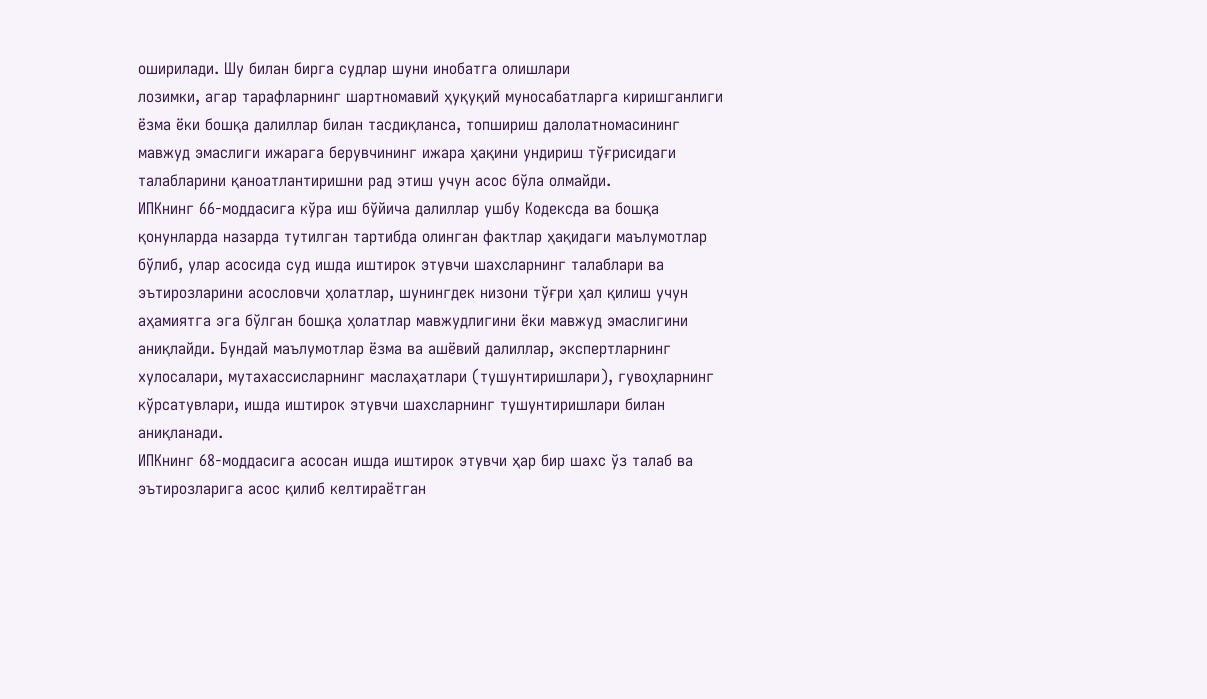оширилади. Шу билан бирга судлар шуни инобатга олишлари
лозимки, агар тарафларнинг шартномавий ҳуқуқий муносабатларга киришганлиги
ёзма ёки бошқа далиллар билан тасдиқланса, топшириш далолатномасининг
мавжуд эмаслиги ижарага берувчининг ижара ҳақини ундириш тўғрисидаги
талабларини қаноатлантиришни рад этиш учун асос бўла олмайди.
ИПКнинг 66-моддасига кўра иш бўйича далиллар ушбу Кодексда ва бошқа
қонунларда назарда тутилган тартибда олинган фактлар ҳақидаги маълумотлар
бўлиб, улар асосида суд ишда иштирок этувчи шахсларнинг талаблари ва
эътирозларини асословчи ҳолатлар, шунингдек низони тўғри ҳал қилиш учун
аҳамиятга эга бўлган бошқа ҳолатлар мавжудлигини ёки мавжуд эмаслигини
аниқлайди. Бундай маълумотлар ёзма ва ашёвий далиллар, экспертларнинг
хулосалари, мутахассисларнинг маслаҳатлари (тушунтиришлари), гувоҳларнинг
кўрсатувлари, ишда иштирок этувчи шахсларнинг тушунтиришлари билан
аниқланади.
ИПКнинг 68-моддасига асосан ишда иштирок этувчи ҳар бир шахс ўз талаб ва
эътирозларига асос қилиб келтираётган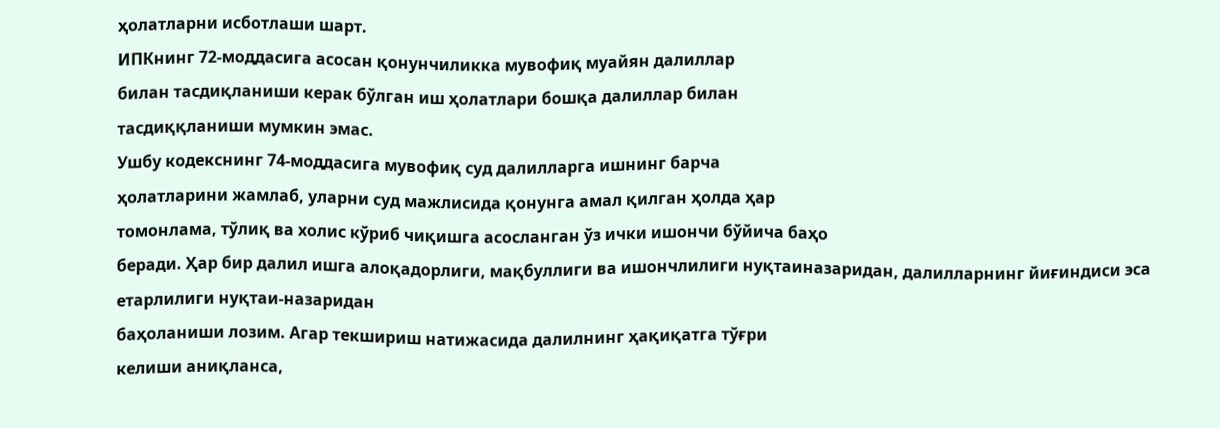ҳолатларни исботлаши шарт.
ИПКнинг 72-моддасига асосан қонунчиликка мувофиқ муайян далиллар
билан тасдиқланиши керак бўлган иш ҳолатлари бошқа далиллар билан
тасдиққланиши мумкин эмас.
Ушбу кодекснинг 74-моддасига мувофиқ суд далилларга ишнинг барча
ҳолатларини жамлаб, уларни суд мажлисида қонунга амал қилган ҳолда ҳар
томонлама, тўлиқ ва холис кўриб чиқишга асосланган ўз ички ишончи бўйича баҳо
беради. Ҳар бир далил ишга алоқадорлиги, мақбуллиги ва ишончлилиги нуқтаиназаридан, далилларнинг йиғиндиси эса етарлилиги нуқтаи-назаридан
баҳоланиши лозим. Агар текшириш натижасида далилнинг ҳақиқатга тўғри
келиши аниқланса,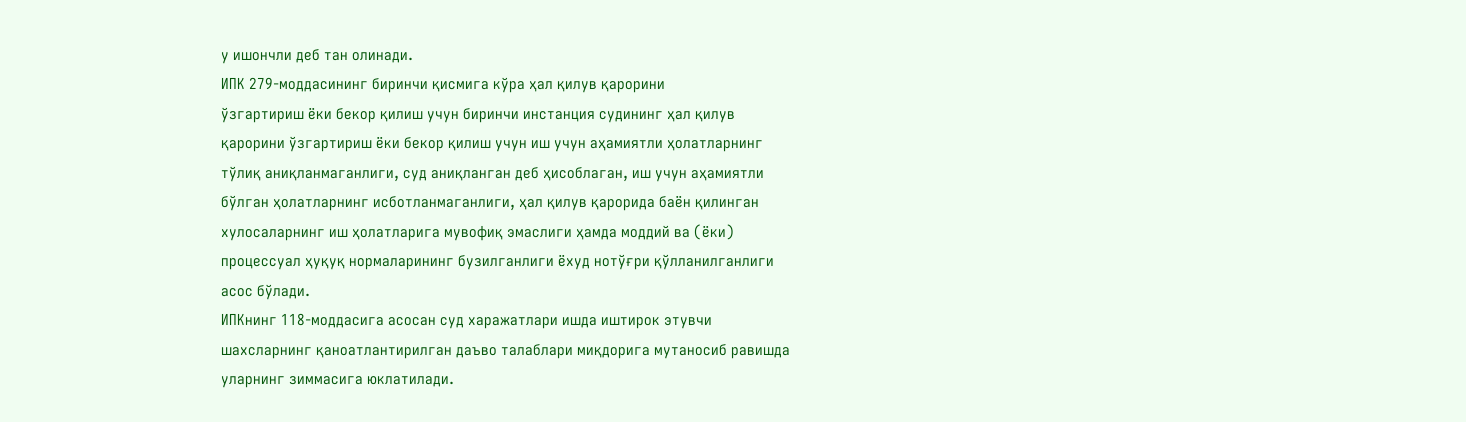у ишончли деб тан олинади.
ИПК 279-моддасининг биринчи қисмига кўра ҳал қилув қарорини
ўзгартириш ёки бекор қилиш учун биринчи инстанция судининг ҳал қилув
қарорини ўзгартириш ёки бекор қилиш учун иш учун аҳамиятли ҳолатларнинг
тўлиқ аниқланмаганлиги, суд аниқланган деб ҳисоблаган, иш учун аҳамиятли
бўлган ҳолатларнинг исботланмаганлиги, ҳал қилув қарорида баён қилинган
хулосаларнинг иш ҳолатларига мувофиқ эмаслиги ҳамда моддий ва (ёки)
процессуал ҳуқуқ нормаларининг бузилганлиги ёхуд нотўғри қўлланилганлиги
асос бўлади.
ИПКнинг 118-моддасига асосан суд харажатлари ишда иштирок этувчи
шахсларнинг қаноатлантирилган даъво талаблари миқдорига мутаносиб равишда
уларнинг зиммасига юклатилади.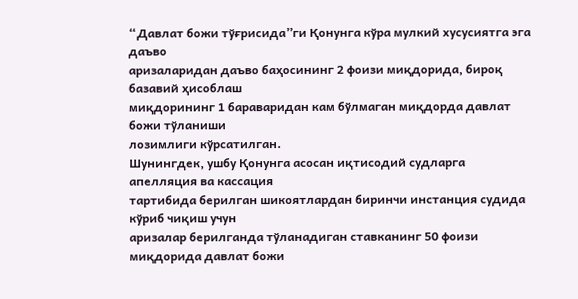“Давлат божи тўғрисида”ги Қонунга кўра мулкий хусусиятга эга даъво
аризаларидан даъво баҳосининг 2 фоизи миқдорида, бироқ базавий ҳисоблаш
миқдорининг 1 бараваридан кам бўлмаган миқдорда давлат божи тўланиши
лозимлиги кўрсатилган.
Шунингдек, ушбу Қонунга асосан иқтисодий судларга апелляция ва кассация
тартибида берилган шикоятлардан биринчи инстанция судида кўриб чиқиш учун
аризалар берилганда тўланадиган ставканинг 50 фоизи миқдорида давлат божи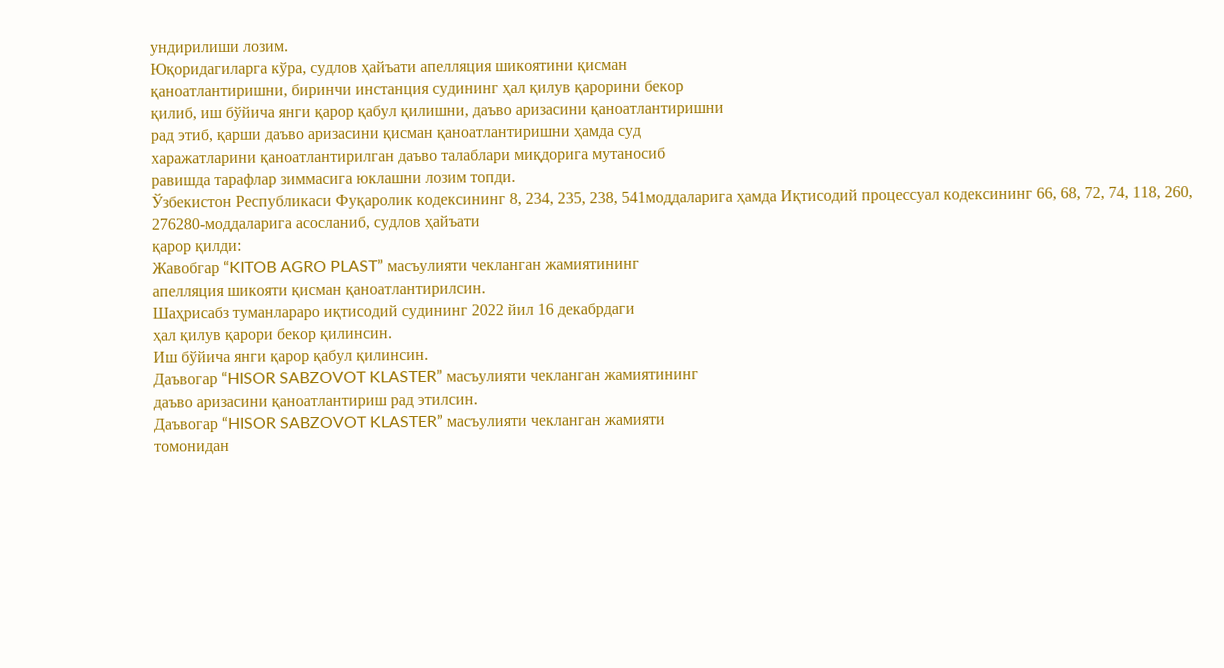ундирилиши лозим.
Юқоридагиларга кўра, судлов ҳайъати апелляция шикоятини қисман
қаноатлантиришни, биринчи инстанция судининг ҳал қилув қарорини бекор
қилиб, иш бўйича янги қарор қабул қилишни, даъво аризасини қаноатлантиришни
рад этиб, қарши даъво аризасини қисман қаноатлантиришни ҳамда суд
харажатларини қаноатлантирилган даъво талаблари миқдорига мутаносиб
равишда тарафлар зиммасига юклашни лозим топди.
Ўзбекистон Республикаси Фуқаролик кодексининг 8, 234, 235, 238, 541моддаларига ҳамда Иқтисодий процессуал кодексининг 66, 68, 72, 74, 118, 260, 276280-моддаларига асосланиб, судлов ҳайъати
қарор қилди:
Жавобгар “KITOB AGRO PLAST” масъулияти чекланган жамиятининг
апелляция шикояти қисман қаноатлантирилсин.
Шаҳрисабз туманлараро иқтисодий судининг 2022 йил 16 декабрдаги
ҳал қилув қарори бекор қилинсин.
Иш бўйича янги қарор қабул қилинсин.
Даъвогар “HISOR SABZOVOT KLASTER” масъулияти чекланган жамиятининг
даъво аризасини қаноатлантириш рад этилсин.
Даъвогар “HISOR SABZOVOT KLASTER” масъулияти чекланган жамияти
томонидан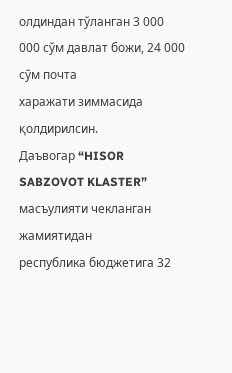олдиндан тўланган 3 000 000 сўм давлат божи, 24 000 сўм почта
харажати зиммасида қолдирилсин.
Даъвогар “HISOR SABZOVOT KLASTER” масъулияти чекланган жамиятидан
республика бюджетига 32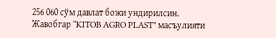256 060 сўм давлат божи ундирилсин.
Жавобгар “KITOB AGRO PLAST” масъулияти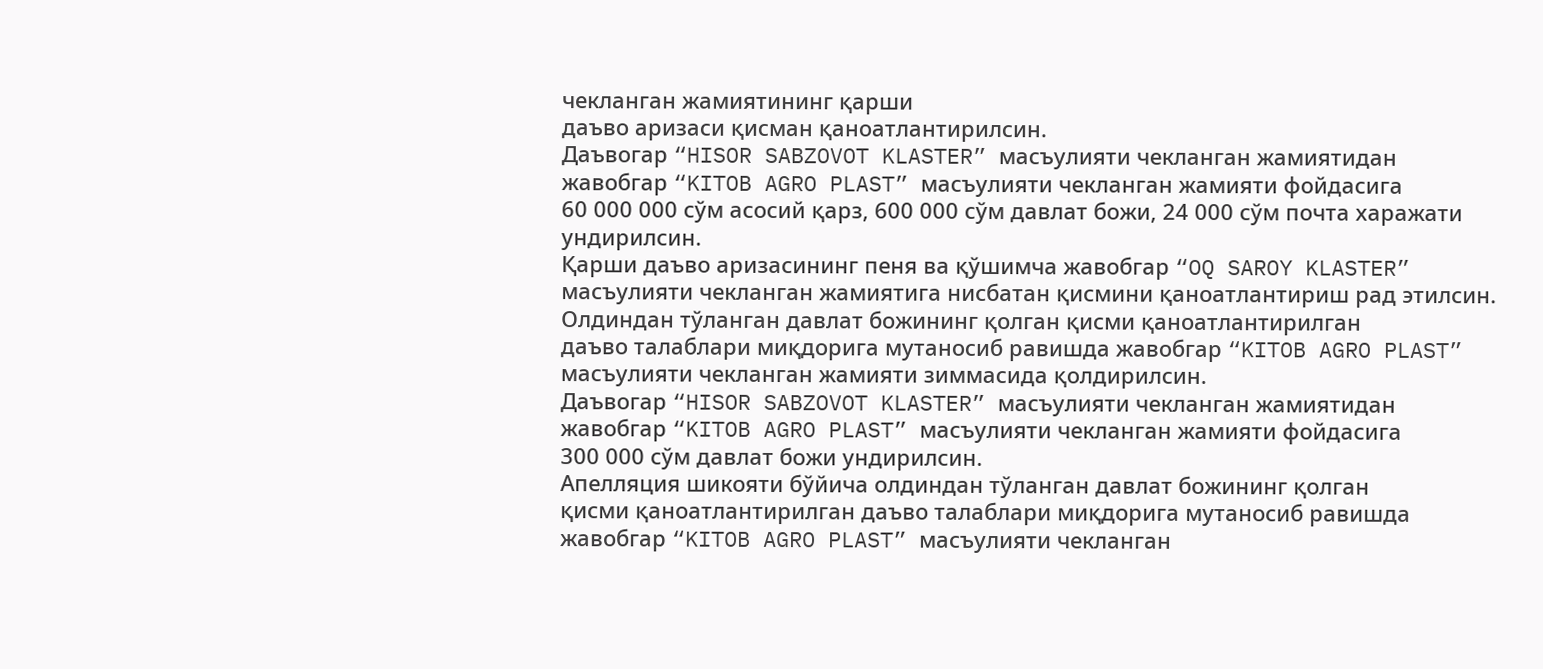чекланган жамиятининг қарши
даъво аризаси қисман қаноатлантирилсин.
Даъвогар “HISOR SABZOVOT KLASTER” масъулияти чекланган жамиятидан
жавобгар “KITOB AGRO PLAST” масъулияти чекланган жамияти фойдасига
60 000 000 сўм асосий қарз, 600 000 сўм давлат божи, 24 000 сўм почта харажати
ундирилсин.
Қарши даъво аризасининг пеня ва қўшимча жавобгар “OQ SAROY KLASTER”
масъулияти чекланган жамиятига нисбатан қисмини қаноатлантириш рад этилсин.
Олдиндан тўланган давлат божининг қолган қисми қаноатлантирилган
даъво талаблари миқдорига мутаносиб равишда жавобгар “KITOB AGRO PLAST”
масъулияти чекланган жамияти зиммасида қолдирилсин.
Даъвогар “HISOR SABZOVOT KLASTER” масъулияти чекланган жамиятидан
жавобгар “KITOB AGRO PLAST” масъулияти чекланган жамияти фойдасига
300 000 сўм давлат божи ундирилсин.
Апелляция шикояти бўйича олдиндан тўланган давлат божининг қолган
қисми қаноатлантирилган даъво талаблари миқдорига мутаносиб равишда
жавобгар “KITOB AGRO PLAST” масъулияти чекланган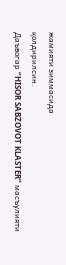жамияти зиммасида
қолдирилсин.
Даъвогар “HISOR SABZOVOT KLASTER” масъулияти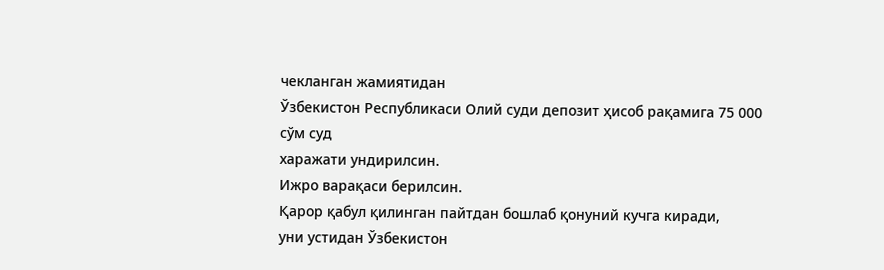чекланган жамиятидан
Ўзбекистон Республикаси Олий суди депозит ҳисоб рақамига 75 000 сўм суд
харажати ундирилсин.
Ижро варақаси берилсин.
Қарор қабул қилинган пайтдан бошлаб қонуний кучга киради,
уни устидан Ўзбекистон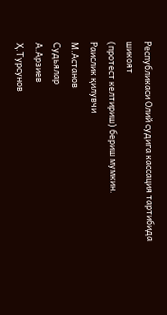Республикаси Олий судига кассация тартибида шикоят
(протест келтириш) бериш мумкин.
Раислик қилувчи
М.Астанов
Судьялар
А.Арзиев
Ҳ.Турсунов